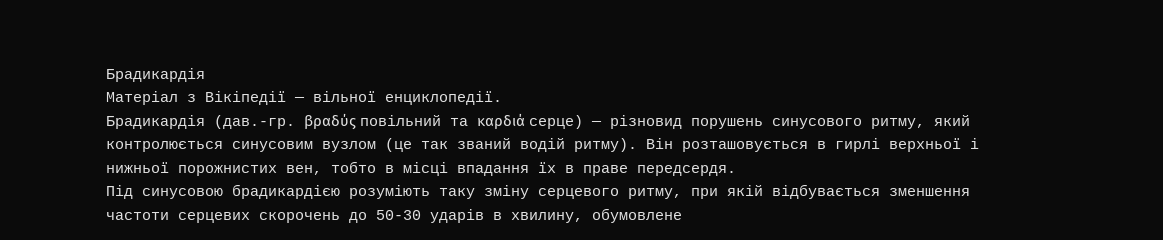Брадикардія
Матеріал з Вікіпедії — вільної енциклопедії.
Брадикардія (дав.-гр. βραδύς повільний та καρδιά серце) — різновид порушень синусового ритму, який контролюється синусовим вузлом (це так званий водій ритму). Він розташовується в гирлі верхньої і нижньої порожнистих вен, тобто в місці впадання їх в праве передсердя.
Під синусовою брадикардією розуміють таку зміну серцевого ритму, при якій відбувається зменшення частоти серцевих скорочень до 50-30 ударів в хвилину, обумовлене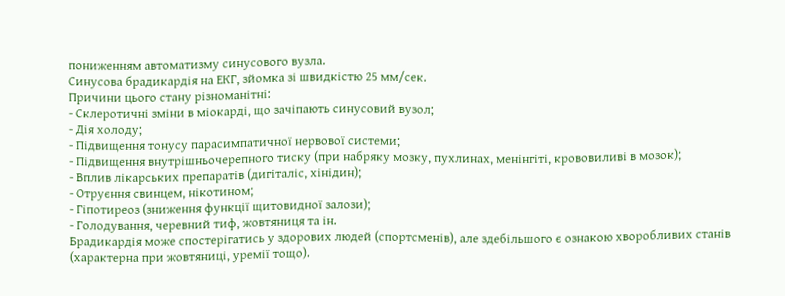пониженням автоматизму синусового вузла.
Синусова брадикардія на ЕКГ, зйомка зі швидкістю 25 мм/сек.
Причини цього стану різноманітні:
- Склеротичні зміни в міокарді, що зачіпають синусовий вузол;
- Дія холоду;
- Підвищення тонусу парасимпатичної нервової системи;
- Підвищення внутрішньочерепного тиску (при набряку мозку, пухлинах, менінгіті, крововиливі в мозок);
- Вплив лікарських препаратів (дигіталіс, хінідин);
- Отруєння свинцем, нікотином;
- Гіпотиреоз (зниження функції щитовидної залози);
- Голодування, черевний тиф, жовтяниця та ін.
Брадикардія може спостерігатись у здорових людей (спортсменів), але здебільшого є ознакою хворобливих станів (характерна при жовтяниці, уремії тощо).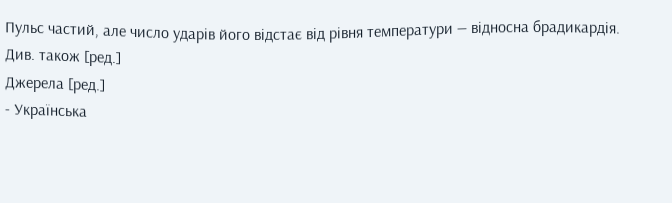Пульс частий, але число ударів його відстає від рівня температури — відносна брадикардія.
Див. також [ред.]
Джерела [ред.]
- Українська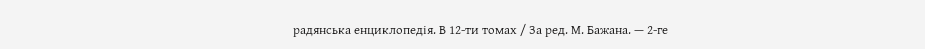радянська енциклопедія. В 12-ти томах / За ред. М. Бажана. — 2-ге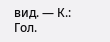вид. — К.: Гол.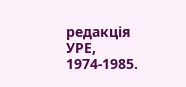редакція УРЕ, 1974-1985.